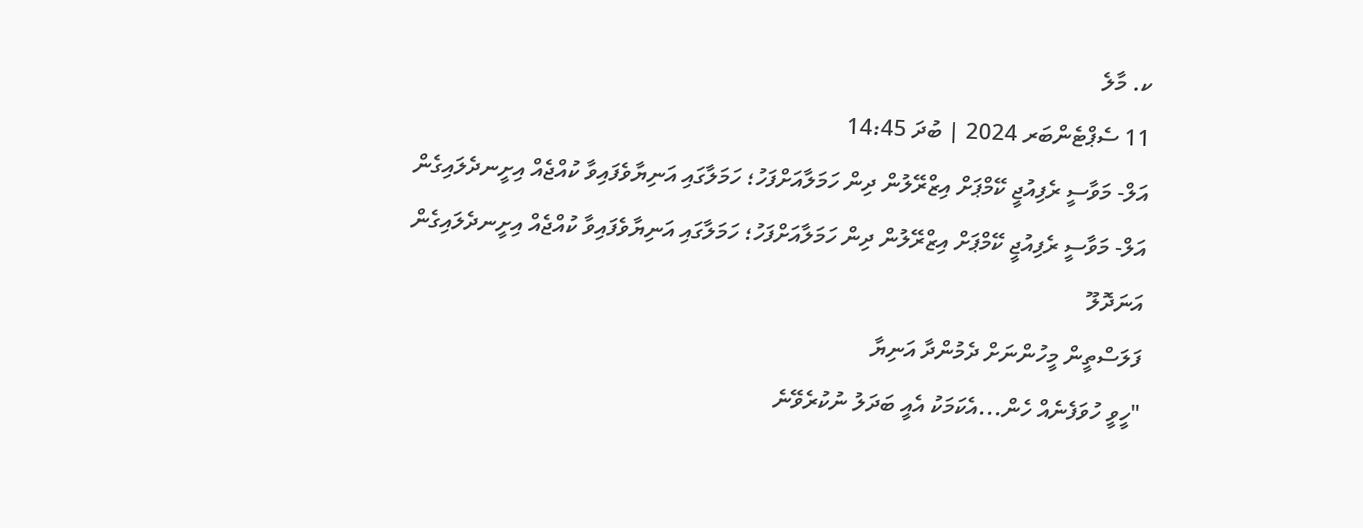ކ. މާލެ
11 ސެޕްޓެންބަރ 2024 | ބުދަ 14:45
އަލް- މަވާސީ ރެފިއުޖީ ކޭމްޕަށް އިޒްރޭލުން ދިން ހަމަލާއަށްފަހު؛ ހަމަލާގައި އަނިޔާވެފައިވާ ކުއްޖެއް އިށީނދެލައިގެން
އަލް- މަވާސީ ރެފިއުޖީ ކޭމްޕަށް އިޒްރޭލުން ދިން ހަމަލާއަށްފަހު؛ ހަމަލާގައި އަނިޔާވެފައިވާ ކުއްޖެއް އިށީނދެލައިގެން
އަނަދޮލޫ
ފަލަސްތީން މީހުންނަށް ދެމުންދާ އަނިޔާ
"ހީވީ ހުވަފެނެއް ހެން...އެކަމަކު އެއީ ބަދަލު ނުކުރެވޭނެ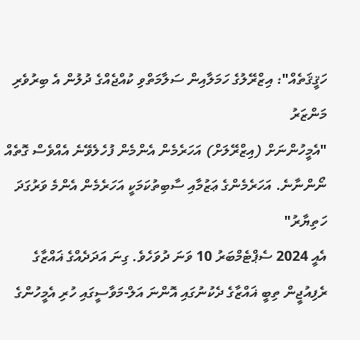ހަޤީޤަތެއް": އިޒްރޭލުގެ ހަމަލާއިން ސަލާމަތްވި ކުއްޖެއްގެ ދުލުން އެ ބިރުވެރި މަންޒަރު
"އެމީހުންނަށް (އިޒްރޭލަށް) އަހަރެމެން އެންމެން ފުހެލެވޭނެ އެއްވެސް ގޮތެއް ނޯންނާނެ. އަހަރެމެންގެ ޢަޒުމާއި ސާބިތުކަމަކީ އަހަރެމެން އެންމެ ވަރުގަދަ ހަތިޔާރު"
އެއީ 2024 ސެޕްޓެމްބަރު 10 ވަނަ ދުވަހެވެ. ގިނަ އަދަދެއްގެ ޣައްޒާގެ ރެފިއުޖީން ތިބީ ޣައްޒާގެ ދެކުނުގައި އޮންނަ އަލް-މަވާސީގައި ހުރި އެމީހުންގެ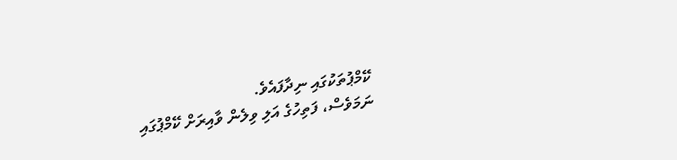ކޭމްޕުތަކުގައި ނިދާފައެވެ.
ނަމަވެސް، ފަތިހުގެ އަލި ވިލެން ވާއިރަށް ކޭމްޕުގައި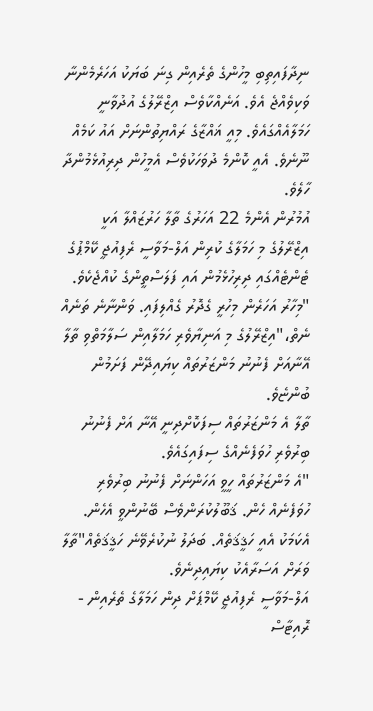ނިދާފައިތިބި މީހުންގެ ތެރެއިން ގިނަ ބަޔަކު އަހަރެމެންނާ ވަކިވެއްޖެ އެވެ. އަނެއްކާވެސް އިޒްރޭލުގެ އުދުވާނީ ހަމަލާއެއްގައެވެ. މިއީ ޣައްޒާގެ ރައްޔިތުންނަށް އައު ކަމެއް ނޫނެވެ. އެއީ ކޮންމެ ދުވަހަކުވެސް އެމީހުން ދިރިއުޅެމުންދާ ހާލެވެ.
އުމުރުން އެންމެ 22 އަހަރުގެ ތާލާ ހަރުޒައްލާ އަކީ އިޒްރޭލުގެ މި ހަމަލާގެ ކުރިން އަލް-މަވާސީ ރެފިއުޖީ ކޭމްޕުގެ ޓެންޓެއްގައި ދިރިހުޅެމުން އައި ފަލަސްތީންގެ ކުއްޖެކެވެ.
"މިހާރު އަހަރެން މިހުރީ ގެދޮރު ގެއްލިފައި. ވަންނާނެ ތަނެއް ނެތް،"އިޒްރޭލުގެ މި އަނިޔާވެރި ހަމަލާއިން ސަލާމަތްވި ތާލާ އޭނާއަށް ފެނުނު މަންޒަރުތައް ކިޔައިދޭން ފަށަމުން ބުންޏެވެ.
ތާލާ އެ މަންޒަރުތައް ސިފަކޮށްދިނީ އޭނާ އަށް ފެނުނު ބިރުވެރި ހުވަފެނެއްގެ ސިފައިގައެވެ.
"އެ މަންޒަރުތައް ހީވީ އަހަންނަށް ފެނުނު ބިރުވެރި ހުވަފެނެއް ހެން. ޤަބޫލުކުރަންވެސް ބޭނުންވީ އެހެން. އެކަމަކު އެއީ ހަޤީޤަތެއް. ބަދަލު ނުކުރެވޭނެ ހަޤީޤަތެއް"ތާލާ ވަރަށް އަސަރާއެކު ކިޔައިދިނެވެ.
އަލް-މަވާސީ ރެފިއުޖީ ކޭމްޕަށް ދިން ހަމަލާގެ ތެރެއިން - ރޮއިޓާސް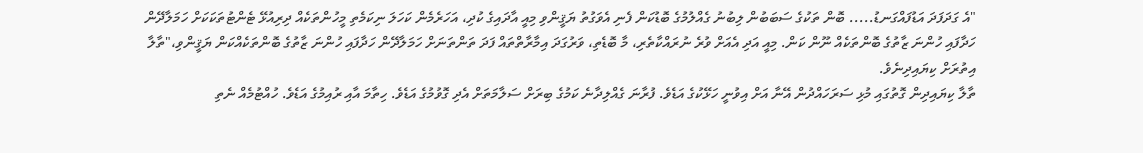"އެ ގަދަފަދަ އަޑުފައްގަނޑު..... ބޮން ތަކުގެ ސަބަބުން ލިބުނު ގެއްލުމުގެ ބޮޑުކަން ފެނި އެވަގުތު ޔަޤީންވި މިއީ އާދައިގެ ކުދި، އަހަރެމެން ކަހަލަ ނިކަމެތި މީހުންތަކެއް ދިރިއުޅޭ ޓެންޓުތަކަކަށް ހަމަލާދޭން ހަދާފައި ހުންނަ ޒާތުގެ ބޮންތަކެއް ނޫން ކަން. މިއީ އަދި އެއަށް ވުރެ ނުރައްކާތެރި، މާ ބޮޑެތި، ވަރުގަދަ އިމާރާތްތައް ފަދަ ތަންތަނަށް ހަމަލާދޭން ހަދާފައި ހުންނަ ޒާތުގެ ބޮންތަކެއްކަން ޔަޤީންވި،"ތާލާ އިތުރަށް ކިޔައިދިނެވެ.
ތާލާ ކިޔައިދިން ގޮތުގައި މުޅި ސަރަހައްދުން އޭނާ އަށް އިވުނީ ހަޅޭކުގެ އަޑެވެ. ފުރާނަ ގެއްލިދާނެ ކަމުގެ ބިރަށް ސަލާމަތަށް އެދި ގޮވުމުގެ އަޑެވެ. ހިތާމަ އާއި ރުއިމުގެ އަޑެވެ. ހުއްޓުމެއް ނެތި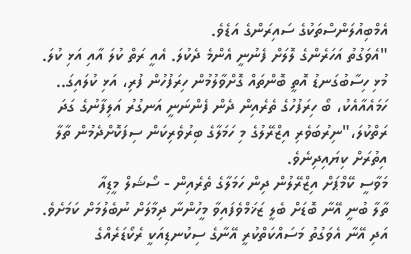އެމްބިއުލަންސްތަކުގެ ސައިރަންގެ އަޑެވެ.
"އެވަގުތު އަހަރެންގެ ލޮލަށް ފެނުނީ އެންމެ ދެކުލަ. އެއީ ރަތް ކުލަ އާއި އަޅި ކުލަ. މުޅި ހިސާބުގަނޑު އޮތީ ބޮންތައް ގޮށްވާލުމުން ހިރަފުހުން ފުރި، އަޅި ކުލައިގަ.. ހަމައެއާއެކު، ބޯ ހިރަފުހުގެ ތެރެއިން ދެން ފެންނަނީ އަނގުރު އަލިފާނުގެ ގަދަ ރަތްކުލަ،"ނިރުބަވެރި އިޒްރޭލުގެ މި ހަމަލާގެ ބިރުވެރިކަން ސިފަކޮށްދެމުން ތާލާ އިތުރަށް ކިޔައިދިނެވެ.
މަވާސީ ކޭމްޕަށް އިޒްރޭލުން ދިން ހަމަލާގެ ތެރެއިން - ސޯޝަލް މީޑިއާ
ތާލާ ބުނީ އޭނާ ބޮޑަށް ބެލީ ޒަޚަމްވެފައިވާ މީހުންނާ ދިމާލަށް ނުބެލުމަށް ކަމަށެވެ. އަދި އޭނާ އެވަގުތު މަސައްކަތްކުރީ އޭނާގެ ސިކުނޑިއަކީ ރެކޯޑަރެއްގެ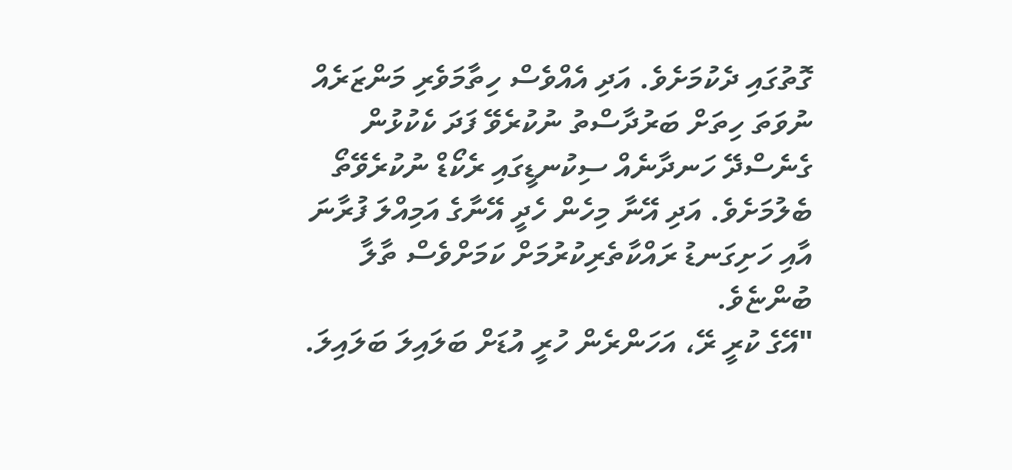ގޮތުގައި ދެކުމަށެވެ. އަދި އެއްވެސް ހިތާމަވެރި މަންޒަރެއް ނުވަތަ ހިތަށް ބަރުދާސްތު ނުކުރެވޭ ފަދަ ކެކުޅުން ގެނެސްދޭ ހަނދާނެއް ސިކުނޑީގައި ރެކޯޑް ނުކުރެވޭތޯ ބެލުމަށެވެ. އަދި އޭނާ މިހެން ހެދީ އޭނާގެ އަމިއްލަ ފުރާނަ އާއި ހަށިގަނޑު ރައްކާތެރިކުރުމަށް ކަމަށްވެސް ތާލާ ބުންޏެވެ.
"އޭގެ ކުރީ ރޭ، އަހަންރެން ހުރީ އުޑަށް ބަލައިލަ ބަލައިލަ.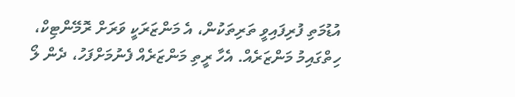އުޑުމަތި ފުރިފައިވީ ތަރިތަކުން، އެ މަންޒަރަކީ ވަރަށް ރޮމޭންޓިކް، ހިތްގައިމު މަންޒަރެއް. އެހާ ރީތި މަންޒަރެއް ފެނުމަށްފަހު، ދެން ލޯ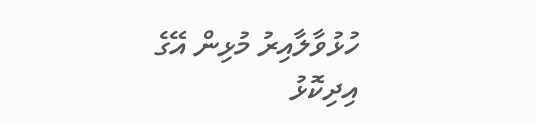ހުޅުވާލާއިރު މުޅިން އޭގެ އިދިކޮޅު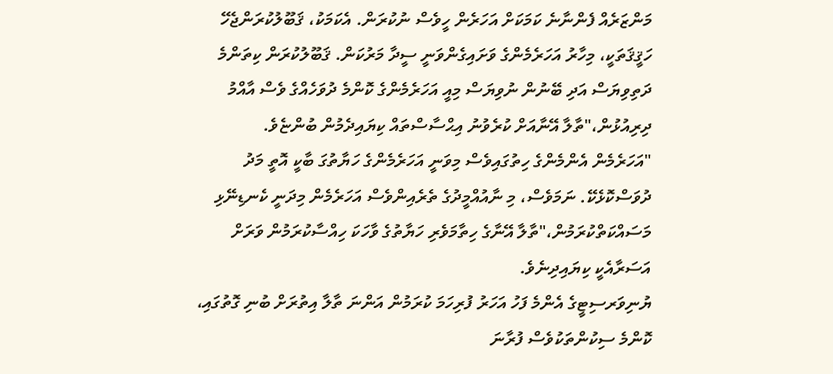މަންޒަރެއް ފެންނާނެ ކަމަކަށް އަހަރެން ހީވެސް ނުކުރަން. އެކަމަކު، ޤަބޫލުކުރަންޖެހޭ ހަޤީޤަތަކީ، މިހާރު އަހަރެމެންގެ ވަށައިގެންވަނީ ސީދާ މަރުކަން. ޤަބޫލުކުރަން ކިތަންމެ ދަތިވިޔަސް އަދި ބޭނުން ނުވިޔަސް މިއީ އަހަރެމެންގެ ކޮންމެ ދުވަހެއްގެ ވެސް އާއްމު ދިރިއުޅުން،"ތާލާ އޭނާއަށް ކުރެވުނު އިޙްސާސްތައް ކިޔައިދެމުން ބުންޏެވެ.
"އަހަރެމެން އެންމެންގެ ހިތުގައިވެސް މިވަނީ އަހަރެމެންގެ ހަޔާތުގަ ބާކީ އޮތީ މަދު ދުވަސްކޮޅެކޭ. ނަމަވެސް، މި ނާއުއްމީދުގެ ތެރެއިންވެސް އަހަރެމެން މިދަނީ ކެނޑިނޭޅި މަސައްކަތްކުރަމުން،"ތާލާ އޭނާގެ ހިތާމަވެރި ހަޔާތުގެ ވާހަކަ ހިއްސާކުރަމުން ވަރަށް އަސަރާއެކީ ކިޔައިދިނެވެ.
ޔުނިވަރސިޓީގެ އެންމެ ފަހު އަހަރު ފުރިހަމަ ކުރަމުން އަންނަ ތާލާ އިތުރަށް ބުނި ގޮތުގައި، ކޮންމެ ސިކުންތަކުވެސް ފުރާނަ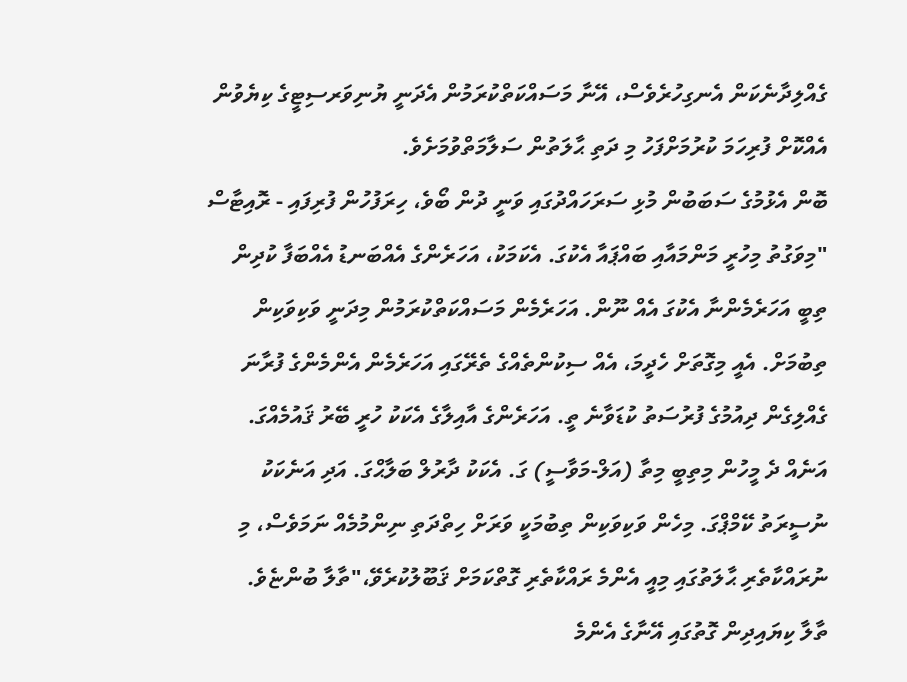ގެއްލިދާނެކަން އެނގިހުރެވެސް، އޭނާ މަސައްކަތްކުރަމުން އެދަނީ ޔުނިވަރސިޓީގެ ކިޔެވުން އެއްކޮށް ފުރިހަމަ ކުރުމަށްފަހު މި ދަތި ޙާލަތުން ސަލާމަތްވުމަށެވެ.
ބޮން އެޅުމުގެ ސަބަބުން މުޅި ސަރަހައްދުގައި ވަނީ ދުން ބޯވެ، ހިރަފުހުން ފުރިފައި - ރޮއިޓާސް
"މިވަގުތު މިހުރީ މަންމައާއި ބައްޕައާ އެކުގަ. އެކަމަކު، އަހަރެންގެ އެއްބަނޑު އެއްބަފާ ކުދިން ތިބީ އަހަރެމެންނާ އެކުގަ އެއް ނޫން. އަހަރެމެން މަސައްކަތްކުރަމުން މިދަނީ ވަކިވަކިން ތިބުމަށް. އެއީ މިގޮތަށް ހެދީމަ، އެއް ސިކުންތެއްގެ ތެރޭގައި އަހަރެމެން އެންމެންގެ ފުރާނަ ގެއްލިގެން ދިއުމުގެ ފުރުސަތު ކުޑަވާނެ ތީ. އަހަރެންގެ އާއިލާގެ އެކަކު ހުރީ ބޭރު ޤައުމެއްގަ. އަނެއް ދެ މީހުން މިތިބީ މިތާ (އަލް-މަވާސީ) ގަ. އެކަކު ދާރުލް ބަލާޙްގަ. އަދި އަނެކަކު ނުސީރަތު ކޭމްޕްގަ. މިހެން ވަކިވަކިން ތިބުމަކީ ވަރަށް ހިތްދަތި ނިންމުމެއް ނަމަވެސް، މި ނުރައްކާތެރި ޙާލަތުގައި މިއީ އެންމެ ރައްކާތެރި ގޮތްކަމަށް ޤަބޫލުކުރެވޭ،"ތާލާ ބުންޏެވެ.
ތާލާ ކިޔައިދިން ގޮތުގައި އޭނާގެ އެންމެ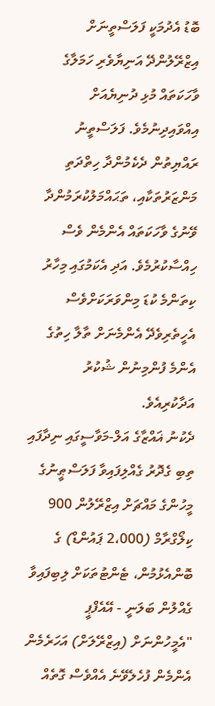ބޮޑު އެދުމަކީ ފަލަސްތީނަށް އިޒްރޭލުންދޭ އަނިޔާވެރި ހަމަލާގެ ވާހަކަތައް މުޅި ދުނިޔެއަށް އިއްވައިދިނުމެވެ. ފަލަސްތީނު ރައްޔިތުން ދެކެމުންދާ ހިތްދަތި މަންޒަރުތަކާއި، ތަޙައްމަލުކުރަމުންދާ ވޭނުގެ ވާހަކަތައް އެންމެން ވެސް ހިއްސާކުރުމެވެ. އަދި އެކަމުގައި މިހާރު ކިތަންމެ ކުޑަ މިންވަރަކަށްވެސް އެހީތެރިވެދޭ އެންމެނަށް ތާލާ ހިތުގެ އެންމެ ފުންމިނުން ޝުކުރު އަދާކުރިއެވެ.
ދެކުނު ޣައްޒާގެ އަލް-މަވާސީގައި ނިދާފައި ތިބި ގެދޮރު ގެއްލިފައިވާ ފަލަސްޠީނުގެ މީހުންގެ މައްޗަށް އިޒްރޭލުން 900 ކިލޯގްރާމް (2،000 ޕައުންޑް) ގެ ބޮންއެޅުމުން، ޓެންޓުތަކަށް ލިބިފައިވާ ގެއްލުން ބަލަނީ - އޭއެފްޕީ
"އެމީހުންނަށް (އިޒްރޭލަށް) އަހަރެމެން އެންމެން ފުހެލެވޭނެ އެއްވެސް ގޮތެއް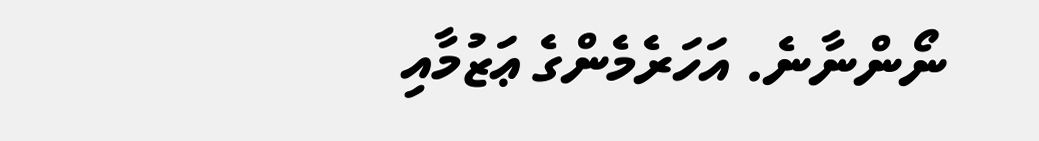ނޯންނާނެ. އަހަރެމެންގެ ޢަޒުމާއި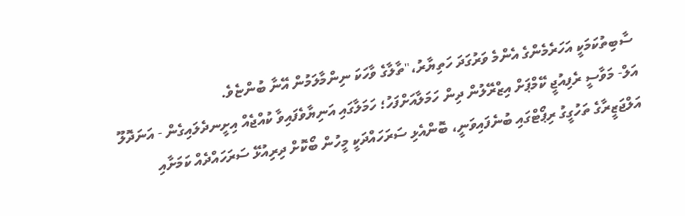ސާބިތުކަމަކީ އަހަރެމެންގެ އެންމެ ވަރުގަދަ ހަތިޔާރު،"ތާލާގެ ވާހަކަ ނިންމާލަމުން އޭނާ ބުންޏެވެ.
އަލް- މަވާސީ ރެފިއުޖީ ކޭމްޕަށް އިޒްރޭލުން ދިން ހަމަލާއަށްފަހު؛ ހަމަލާގައި އަނިޔާވެފައިވާ ކުއްޖެއް އިށީނދެލައިގެން - އަނަދޮލޫ
އަލްޖަޒީރާގެ ތަހުގީގު ރިޕޯޓްގައި ބުނެފައިވަނީ، ބޮންއެޅި ސަރަހައްދަކީ މީހުން ބޯކޮށް ދިރިއުޅޭ ސަރަހައްދެއް ކަމަށާއި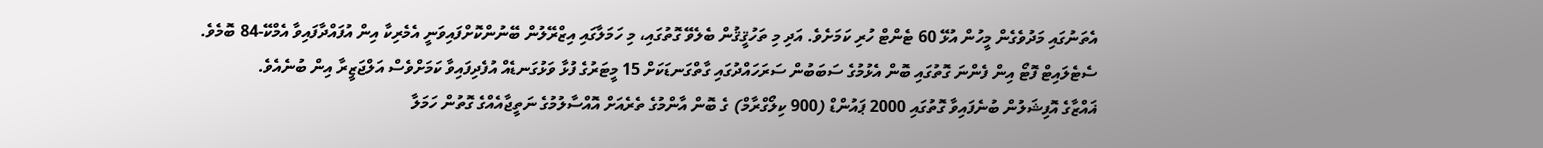އެތަނުގައި މަދުވެގެން މީހުން އުޅޭ 60 ޓެންޓް ހުރި ކަމަށެވެ. އަދި މި ތަހުޤީޤުން ބެލެވޭ ގޮތުގައި، މި ހަމަލާގައި އިޒްރޭލުން ބޭނުންކޮށްފައިވަނީ އެމެރިކާ އިން އުފައްދާފައިވާ އެމްކޭ-84 ބޮމެވެ.
ސެޓެލައިޓް ފޮޓޯ އިން ފެންނަ ގޮތުގައި ބޮން އެޅުމުގެ ސަބަބުން ސަރަހައްދުގައި ގާތްގަނޑަކަށް 15 މީޓަރުގެ ފުޅާ ވަޅުގަނޑެއް އުފެދިފައިވާ ކަމަށްވެސް އަލްޖަޒީރާ އިން ބުނެއެވެ.
ޣައްޒާގެ އޮފިޝަލުން ބުނެފައިވާ ގޮތުގައި 2000 ޕައުންޑް (900 ކިލޯގްރާމް) ގެ ބޮން އާންމުގެ ތެރެއަށް އޮއްސާލުމުގެ ނަތީޖާއެއްގެ ގޮތުން ހަމަލާ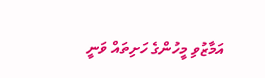އަމާޒުވި މީހުންގެ ހަށިތައް ވަނީ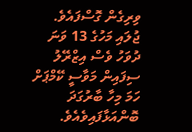ވިރިގެން ގޮސްފައެވެ.
ޖުލައި މަހުގެ 13 ވަނަ ދުވަހު ވެސް އިޒްރޭލު ސިފައިން މަވާސީ ކޭމްޕަށް ހަމަ މިހާ ބާރުގަދަ ބޮންއަޅާފައިވެއެވެ.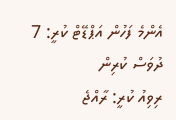އެންމެ ފަހުން އަޕްޑޭޓް ކުރީ: 7 ދުވަސް ކުރިން
ރިވިއު ކުރީ: ރާއްޖެ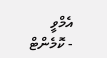އެމްވީ
- ކޮމެންޓް